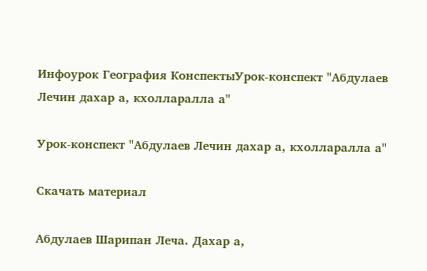Инфоурок География КонспектыУрок-конспект "Абдулаев Лечин дахар а, кхолларалла а"

Урок-конспект "Абдулаев Лечин дахар а, кхолларалла а"

Скачать материал

Абдулаев Шарипан Леча. Дахар а,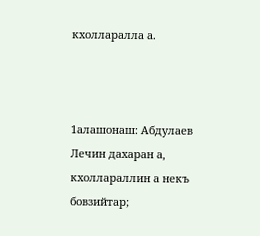кхолларалла а.



1алашонаш: Абдулаев Лечин дахаран а, кхоллараллин а некъ бовзийтар;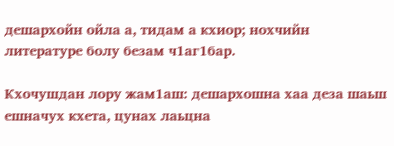дешархойн ойла а, тидам а кхиор; нохчийн литературе болу безам ч1аг1бар.

Кхочушдан лору жам1аш: дешархошна хаа деза шаьш ешначух кхета, цунах лаьцна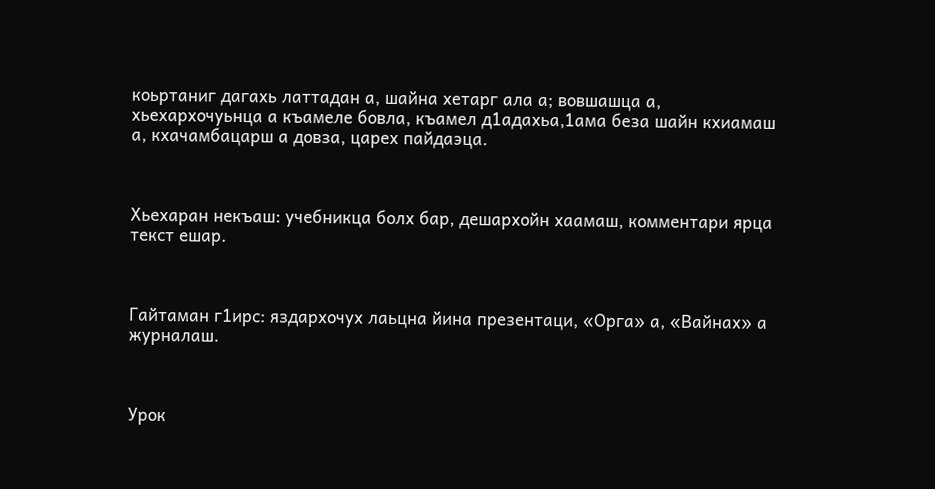коьртаниг дагахь латтадан а, шайна хетарг ала а; вовшашца а, хьехархочуьнца а къамеле бовла, къамел д1адахьа,1ама беза шайн кхиамаш а, кхачамбацарш а довза, царех пайдаэца.



Хьехаран некъаш: учебникца болх бар, дешархойн хаамаш, комментари ярца текст ешар.



Гайтаман г1ирс: яздархочух лаьцна йина презентаци, «Орга» а, «Вайнах» а журналаш.



Урок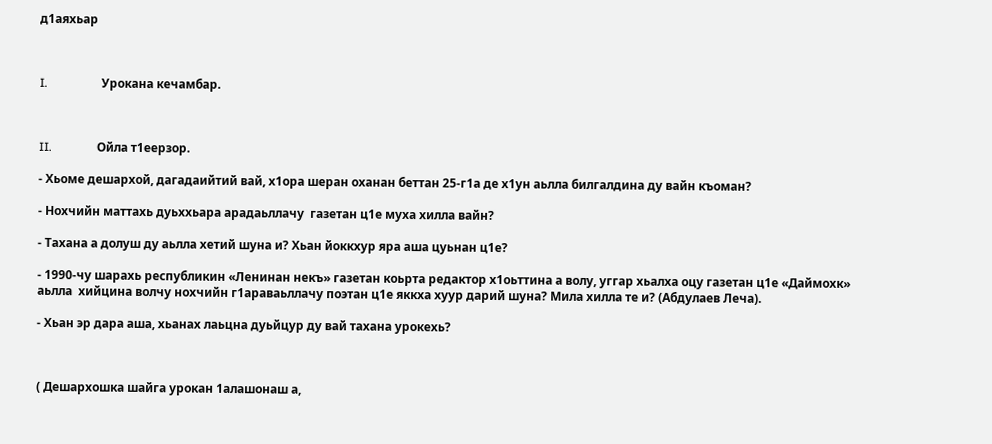д1аяхьар



I.                  Урокана кечамбар.



II.               Ойла т1еерзор.

- Хьоме дешархой, дагадаийтий вай, х1ора шеран оханан беттан 25-г1а де х1ун аьлла билгалдина ду вайн къоман?

- Нохчийн маттахь дуьххьара арадаьллачу  газетан ц1е муха хилла вайн?

- Тахана а долуш ду аьлла хетий шуна и? Хьан йоккхур яра аша цуьнан ц1е?

- 1990-чу шарахь республикин «Ленинан некъ» газетан коьрта редактор х1оьттина а волу, уггар хьалха оцу газетан ц1е «Даймохк» аьлла  хийцина волчу нохчийн г1араваьллачу поэтан ц1е яккха хуур дарий шуна? Мила хилла те и? (Абдулаев Леча).

- Хьан эр дара аша, хьанах лаьцна дуьйцур ду вай тахана урокехь?



( Дешархошка шайга урокан 1алашонаш а,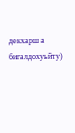декхарш а бигалдохуьйту)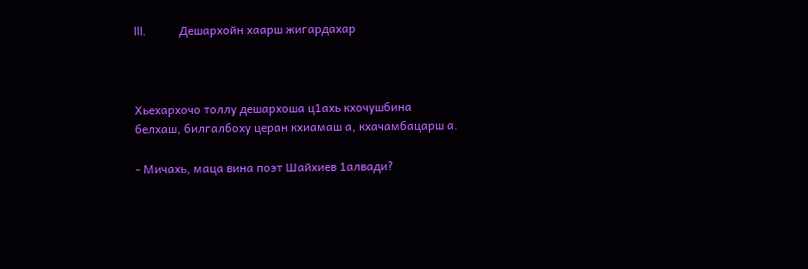III.           Дешархойн хаарш жигардахар



Хьехархочо толлу дешархоша ц1ахь кхочушбина белхаш, билгалбоху церан кхиамаш а, кхачамбацарш а.

- Мичахь, маца вина поэт Шайхиев 1алвади?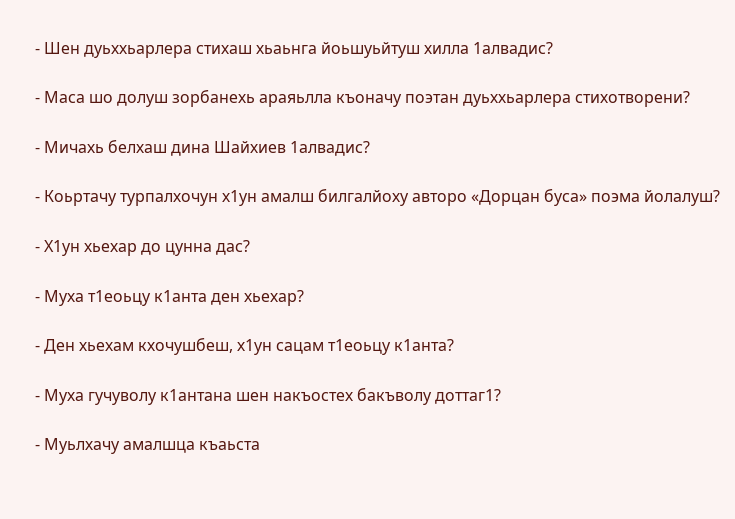- Шен дуьххьарлера стихаш хьаьнга йоьшуьйтуш хилла 1алвадис?

- Маса шо долуш зорбанехь араяьлла къоначу поэтан дуьххьарлера стихотворени?

- Мичахь белхаш дина Шайхиев 1алвадис?

- Коьртачу турпалхочун х1ун амалш билгалйоху авторо «Дорцан буса» поэма йолалуш?

- Х1ун хьехар до цунна дас?

- Муха т1еоьцу к1анта ден хьехар?

- Ден хьехам кхочушбеш, х1ун сацам т1еоьцу к1анта?

- Муха гучуволу к1антана шен накъостех бакъволу доттаг1?

- Муьлхачу амалшца къаьста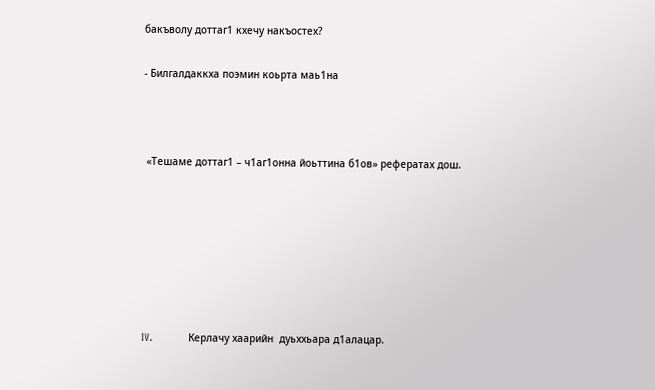бакъволу доттаг1 кхечу накъостех?

- Билгалдаккха поэмин коьрта маь1на



 «Тешаме доттаг1 – ч1аг1онна йоьттина б1ов» рефератах дош.







IV.            Керлачу хаарийн  дуьххьара д1алацар.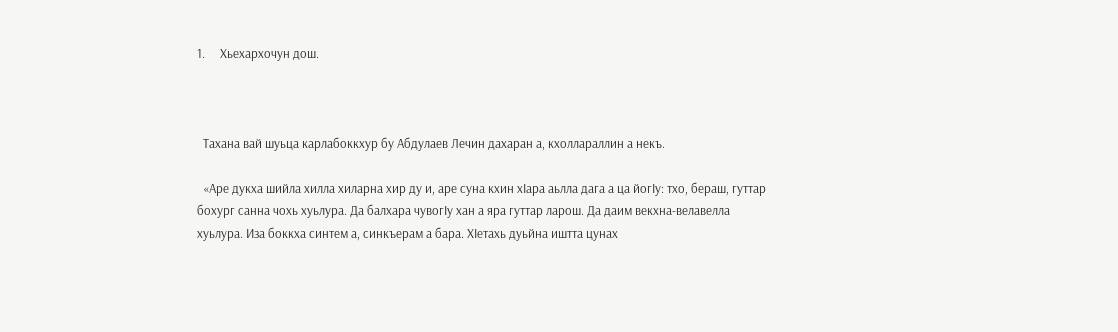1.     Хьехархочун дош.



  Тахана вай шуьца карлабоккхур бу Абдулаев Лечин дахаран а, кхоллараллин а некъ.

  «Аре дукха шийла хилла хиларна хир ду и, аре суна кхин хIара аьлла дага а ца йогIу: тхо, бераш, гуттар бохург санна чохь хуьлура. Да балхара чувогIу хан а яра гуттар ларош. Да даим векхна-велавелла хуьлура. Иза боккха синтем а, синкъерам а бара. ХIетахь дуьйна иштта цунах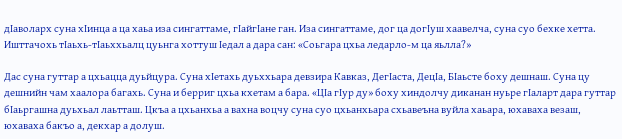дIаволарх суна хIинца а ца хаьа иза сингаттаме, гIайгIане ган. Иза сингаттаме, дог ца догIуш хаавелча, суна суо бехке хетта. Ишттачохь тIаьхь-тIаьххьалц цуьнга хоттуш Iедал а дара сан: «Соьгара цхьа ледарло-м ца яьлла?»

Дас суна гуттар а цхьацца дуьйцура. Суна хIетахь дуьххьара девзира Кавказ, ДегIаста, ДецIа, БIаьсте боху дешнаш. Суна цу дешнийн чам хаалора багахь. Суна и берриг цхьа кхетам а бара. «ЦIа гIур ду» боху хиндолчу диканан нуьре гIаларт дара гуттар бIаьргашна дуьхьал лаьтташ. Цкъа а цхьанхьа а вахна воцчу суна суо цхьанхьара схьавеъна вуйла хаьара, юхаваха везаш,  юхаваха бакъо а, декхар а долуш.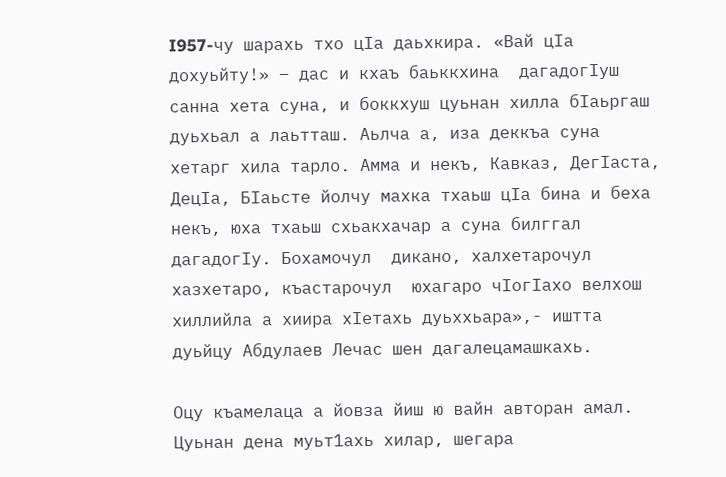I957-чу шарахь тхо цIа даьхкира. «Вай цIа дохуьйту!» – дас и кхаъ баьккхина  дагадогIуш санна хета суна, и боккхуш цуьнан хилла бIаьргаш дуьхьал а лаьтташ. Аьлча а, иза деккъа суна хетарг хила тарло. Амма и некъ, Кавказ, ДегIаста, ДецIа, БIаьсте йолчу махка тхаьш цIа бина и беха некъ, юха тхаьш схьакхачар а суна билггал дагадогIу. Бохамочул  дикано, халхетарочул хазхетаро, къастарочул  юхагаро чIогIахо велхош хиллийла а хиира хIетахь дуьххьара»,- иштта дуьйцу Абдулаев Лечас шен дагалецамашкахь.

Оцу къамелаца а йовза йиш ю вайн авторан амал. Цуьнан дена муьт1ахь хилар, шегара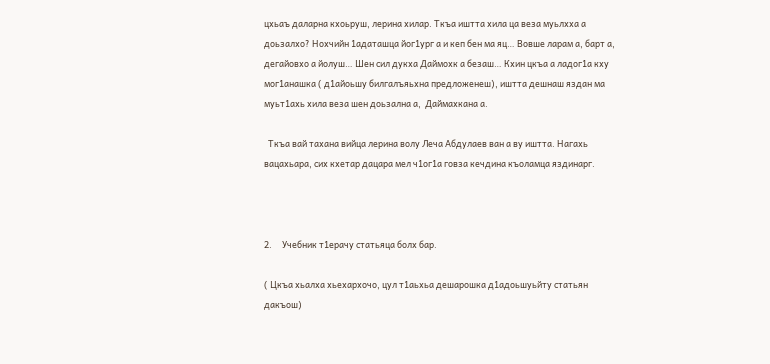цхьаъ даларна кхоьруш, лерина хилар. Ткъа иштта хила ца веза муьлхха а доьзалхо? Нохчийн 1адаташца йог1ург а и кеп бен ма яц… Вовше ларам а, барт а, дегайовхо а йолуш… Шен сил дукха Даймохк а безаш… Кхин цкъа а ладог1а кху мог1анашка ( д1айоьшу билгалъяьхна предложенеш), иштта дешнаш яздан ма муьт1ахь хила веза шен доьзална а,  Даймахкана а.

  Ткъа вай тахана вийца лерина волу Леча Абдулаев ван а ву иштта. Нагахь вацахьара, сих кхетар дацара мел ч1ог1а говза кечдина къоламца яздинарг.



2.     Учебник т1ерачу статьяца болх бар.

( Цкъа хьалха хьехархочо, цул т1аьхьа дешарошка д1адоьшуьйту статьян дакъош)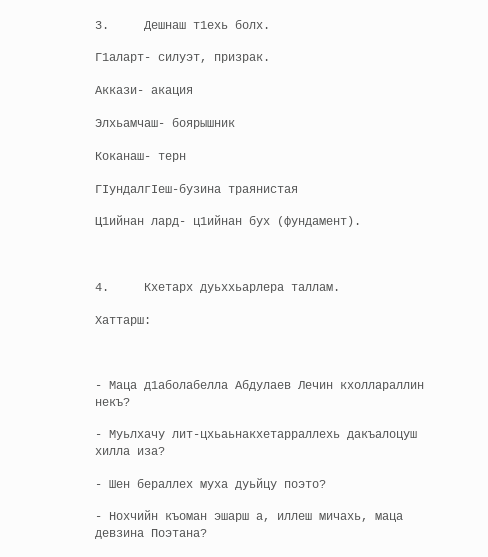3.     Дешнаш т1ехь болх.

Г1аларт- силуэт, призрак.

Аккази- акация

Элхьамчаш- боярышник

Коканаш- терн

ГIундалгIеш-бузина траянистая

Ц1ийнан лард- ц1ийнан бух (фундамент).



4.     Кхетарх дуьххьарлера таллам.

Хаттарш:



- Маца д1аболабелла Абдулаев Лечин кхоллараллин некъ?

- Муьлхачу лит-цхьаьнакхетарраллехь дакъалоцуш хилла иза?

- Шен бераллех муха дуьйцу поэто?

- Нохчийн къоман эшарш а, иллеш мичахь, маца девзина Поэтана?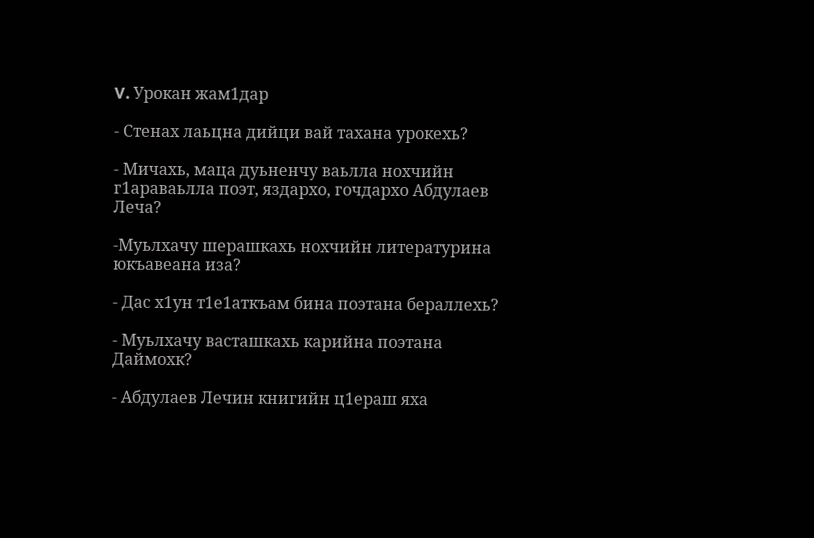V. Урокан жам1дар

- Стенах лаьцна дийци вай тахана урокехь?

- Мичахь, маца дуьненчу ваьлла нохчийн г1араваьлла поэт, яздархо, гочдархо Абдулаев Леча?

-Муьлхачу шерашкахь нохчийн литературина юкъавеана иза?

- Дас х1ун т1е1аткъам бина поэтана бераллехь?

- Муьлхачу васташкахь карийна поэтана Даймохк?

- Абдулаев Лечин книгийн ц1ераш яха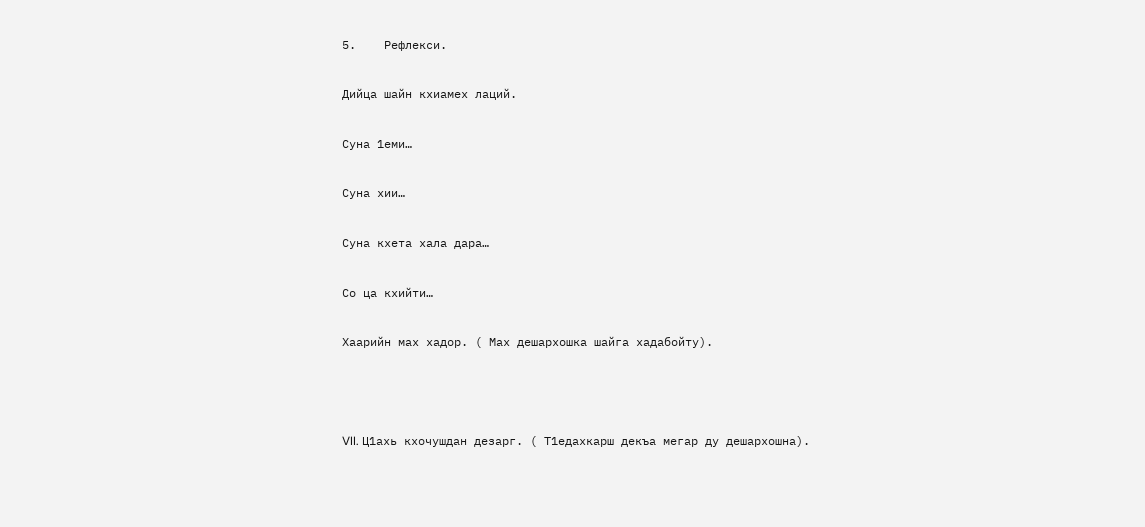5.    Рефлекси.

Дийца шайн кхиамех лаций.

Суна 1еми…

Суна хии…

Суна кхета хала дара…

Со ца кхийти…

Хаарийн мах хадор. ( Мах дешархошка шайга хадабойту).



VII. Ц1ахь кхочушдан дезарг. ( Т1едахкарш декъа мегар ду дешархошна).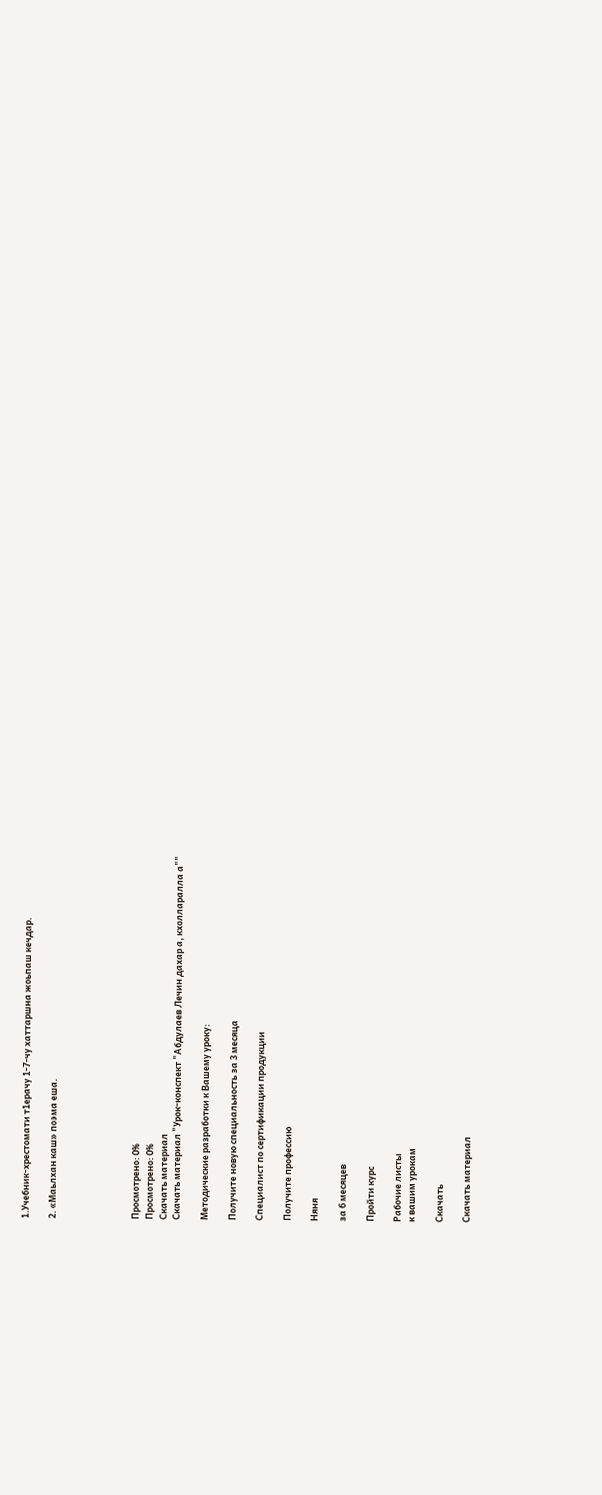1.Учебник-хрестомати т1ерачу 1-7-чу хаттаршна жоьпаш кечдар.

2. «Маьлхан каш» поэма еша.





Просмотрено: 0%
Просмотрено: 0%
Скачать материал
Скачать материал "Урок-конспект "Абдулаев Лечин дахар а, кхолларалла а""

Методические разработки к Вашему уроку:

Получите новую специальность за 3 месяца

Специалист по сертификации продукции

Получите профессию

Няня

за 6 месяцев

Пройти курс

Рабочие листы
к вашим урокам

Скачать

Скачать материал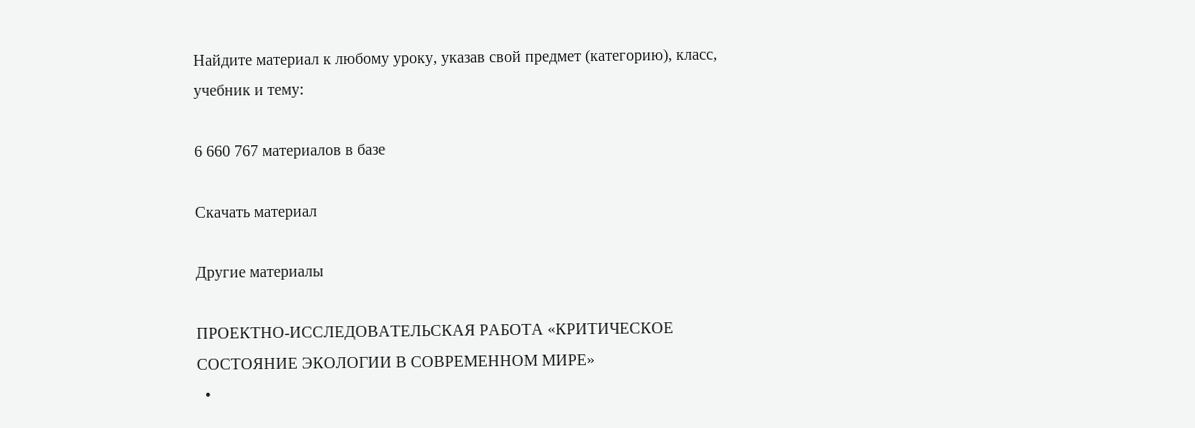Найдите материал к любому уроку, указав свой предмет (категорию), класс, учебник и тему:

6 660 767 материалов в базе

Скачать материал

Другие материалы

ПРОЕКТНО-ИССЛЕДОВАТЕЛЬСКАЯ РАБОТА «КРИТИЧЕСКОЕ СОСТОЯНИЕ ЭКОЛОГИИ В СОВРЕМЕННОМ МИРЕ»
  •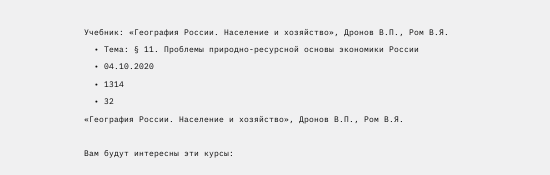Учебник: «География России. Население и хозяйство», Дронов В.П., Ром В.Я.
  • Тема: § 11. Проблемы природно-ресурсной основы экономики России
  • 04.10.2020
  • 1314
  • 32
«География России. Население и хозяйство», Дронов В.П., Ром В.Я.

Вам будут интересны эти курсы: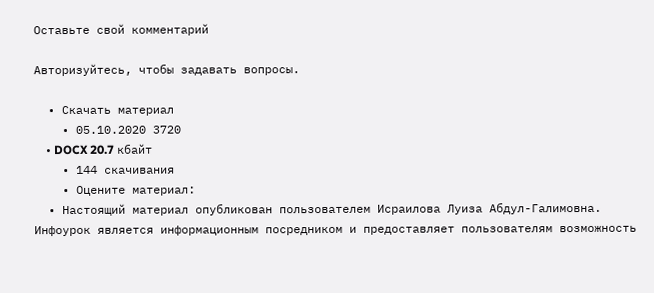Оставьте свой комментарий

Авторизуйтесь, чтобы задавать вопросы.

  • Скачать материал
    • 05.10.2020 3720
    • DOCX 20.7 кбайт
    • 144 скачивания
    • Оцените материал:
  • Настоящий материал опубликован пользователем Исраилова Луиза Абдул-Галимовна. Инфоурок является информационным посредником и предоставляет пользователям возможность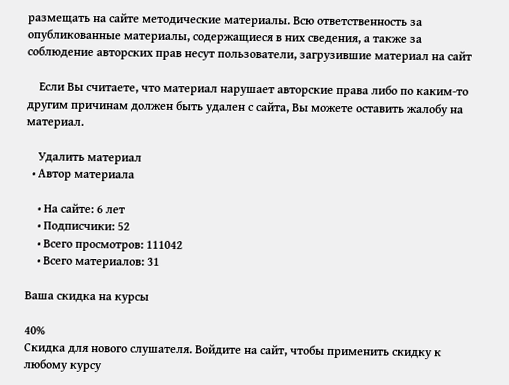размещать на сайте методические материалы. Всю ответственность за опубликованные материалы, содержащиеся в них сведения, а также за соблюдение авторских прав несут пользователи, загрузившие материал на сайт

    Если Вы считаете, что материал нарушает авторские права либо по каким-то другим причинам должен быть удален с сайта, Вы можете оставить жалобу на материал.

    Удалить материал
  • Автор материала

    • На сайте: 6 лет
    • Подписчики: 52
    • Всего просмотров: 111042
    • Всего материалов: 31

Ваша скидка на курсы

40%
Скидка для нового слушателя. Войдите на сайт, чтобы применить скидку к любому курсу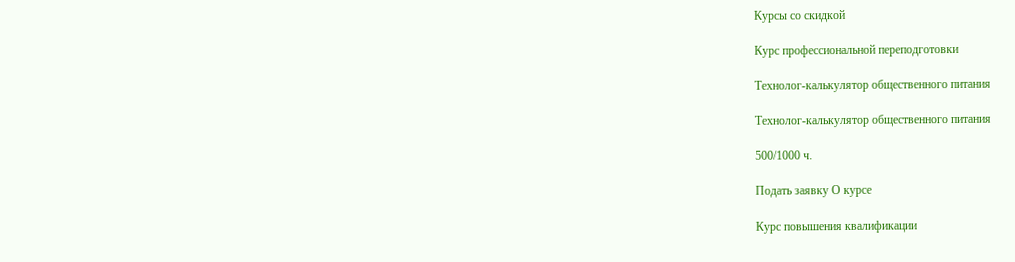Курсы со скидкой

Курс профессиональной переподготовки

Технолог-калькулятор общественного питания

Технолог-калькулятор общественного питания

500/1000 ч.

Подать заявку О курсе

Курс повышения квалификации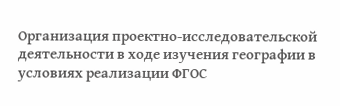Организация проектно-исследовательской деятельности в ходе изучения географии в условиях реализации ФГОС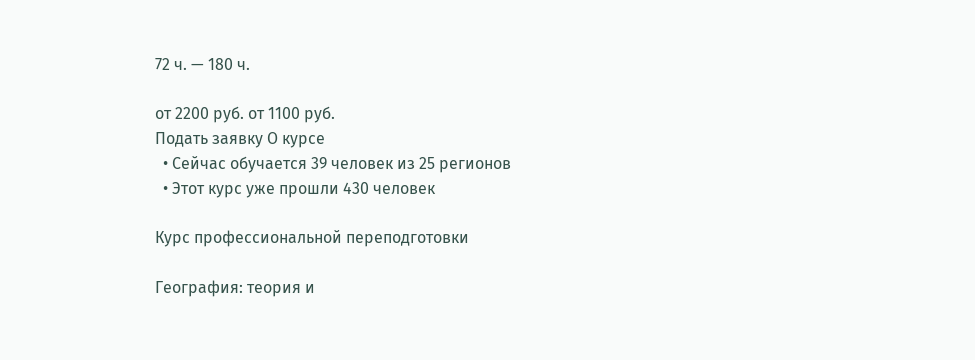72 ч. — 180 ч.

от 2200 руб. от 1100 руб.
Подать заявку О курсе
  • Сейчас обучается 39 человек из 25 регионов
  • Этот курс уже прошли 430 человек

Курс профессиональной переподготовки

География: теория и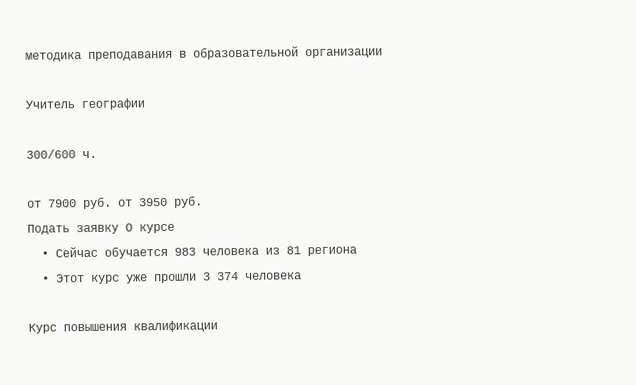методика преподавания в образовательной организации

Учитель географии

300/600 ч.

от 7900 руб. от 3950 руб.
Подать заявку О курсе
  • Сейчас обучается 983 человека из 81 региона
  • Этот курс уже прошли 3 374 человека

Курс повышения квалификации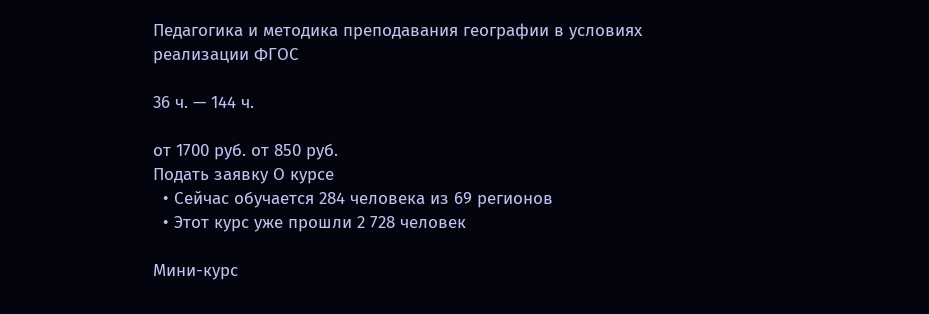Педагогика и методика преподавания географии в условиях реализации ФГОС

36 ч. — 144 ч.

от 1700 руб. от 850 руб.
Подать заявку О курсе
  • Сейчас обучается 284 человека из 69 регионов
  • Этот курс уже прошли 2 728 человек

Мини-курс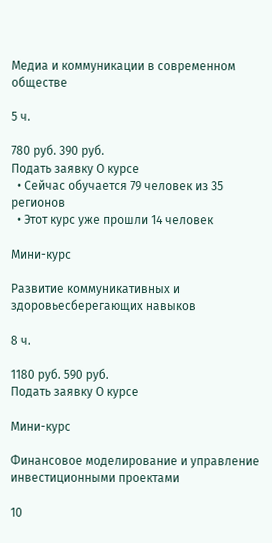Медиа и коммуникации в современном обществе

5 ч.

780 руб. 390 руб.
Подать заявку О курсе
  • Сейчас обучается 79 человек из 35 регионов
  • Этот курс уже прошли 14 человек

Мини-курс

Развитие коммуникативных и здоровьесберегающих навыков

8 ч.

1180 руб. 590 руб.
Подать заявку О курсе

Мини-курс

Финансовое моделирование и управление инвестиционными проектами

10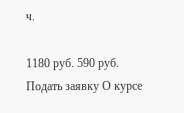ч.

1180 руб. 590 руб.
Подать заявку О курсе